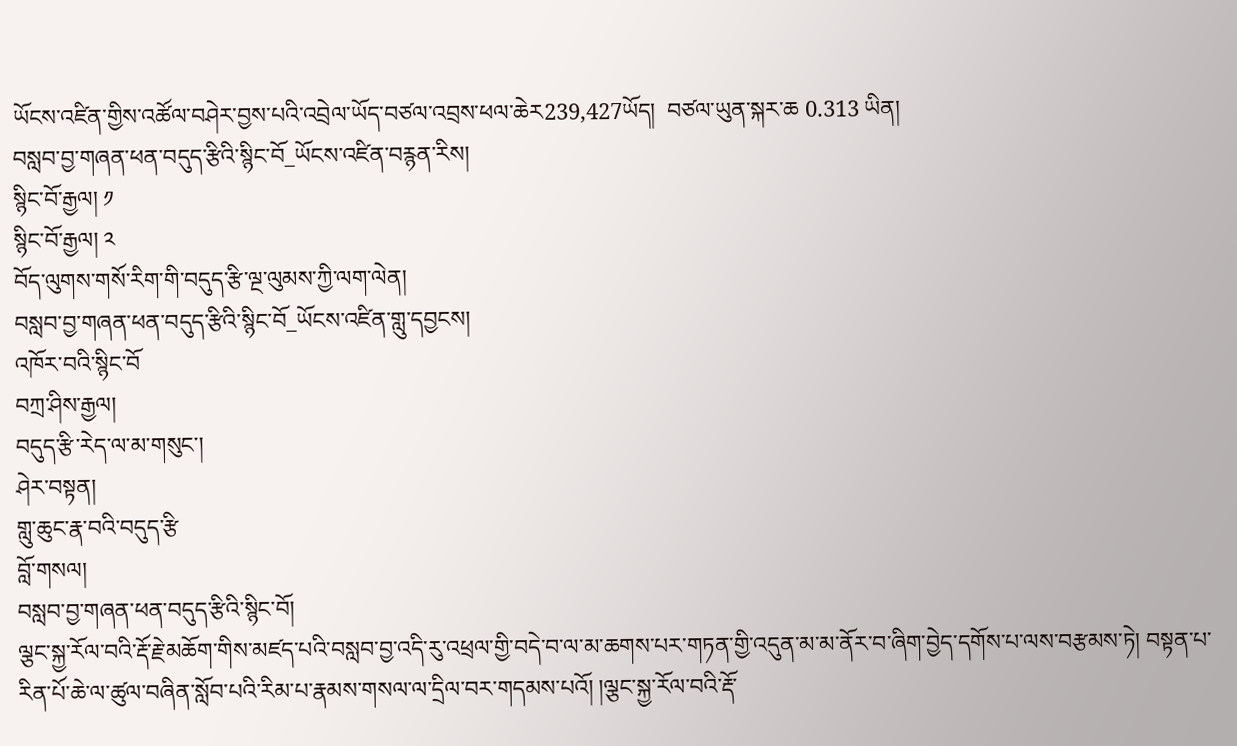ཡོངས་འཛིན་གྱིས་འཚོལ་བཤེར་བྱས་པའི་འབྲེལ་ཡོད་བཙལ་འབྲས་ཕལ་ཆེར239,427ཡོད།  བཙལ་ཡུན་སྐར་ཆ 0.313 ཡིན།
བསླབ་བྱ་གཞན་ཕན་བདུད་རྩིའི་སྙིང་བོ_ཡོངས་འཛིན་བརྙན་རིས།
སྙིང་བོ་རྒྱལ། ༡
སྙིང་བོ་རྒྱལ། ༢
བོད་ལུགས་གསོ་རིག་གི་བདུད་རྩི་ལྔ་ལུམས་ཀྱི་ལག་ལེན།
བསླབ་བྱ་གཞན་ཕན་བདུད་རྩིའི་སྙིང་བོ_ཡོངས་འཛིན་གླུ་དབྱངས།
འཁོར་བའི་སྙིང་བོ
བཀྲ་ཤིས་རྒྱལ།
བདུད་རྩི་རེད་ལ་མ་གསུང་།
ཤེར་བསྟན།
གླུ་ཆུང་རྣ་བའི་བདུད་རྩི
བློ་གསལ།
བསླབ་བྱ་གཞན་ཕན་བདུད་རྩིའི་སྙིང་བོ།
ལྕང་སྐྱ་རོལ་བའི་རྡོ་རྗེ་མཆོག་གིས་མཛད་པའི་བསླབ་བྱ་འདི་རུ་འཕྲལ་གྱི་བདེ་བ་ལ་མ་ཆགས་པར་གཏན་གྱི་འདུན་མ་མ་ནོར་བ་ཞིག་བྱེད་དགོས་པ་ལས་བརྩམས་ཏེ། བསྟན་པ་རིན་པོ་ཆེ་ལ་ཚུལ་བཞིན་སློབ་པའི་རིམ་པ་རྣམས་གསལ་ལ་དྲིལ་བར་གདམས་པའོ། །ལྕང་སྐྱ་རོལ་བའི་རྡོ་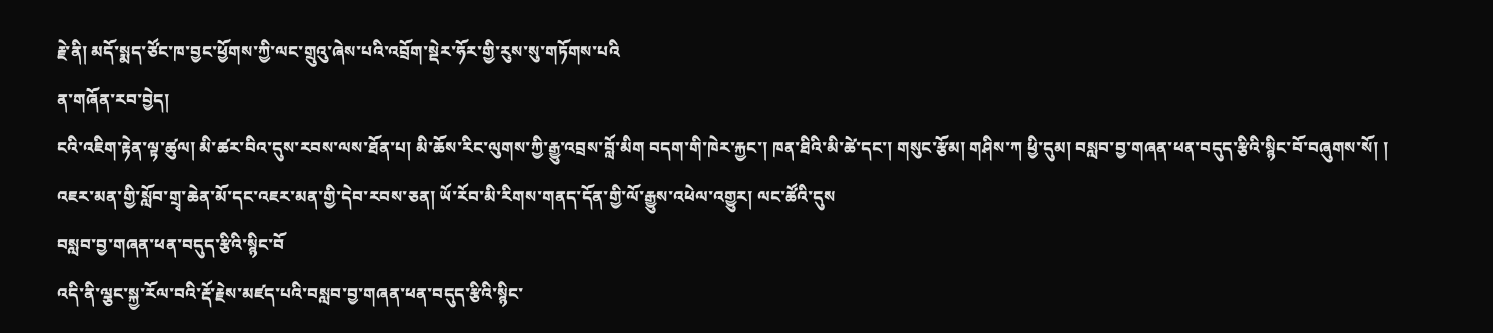རྗེ་ནི། མདོ་སྨད་ཙོང་ཁ་བྱང་ཕྱོགས་ཀྱི་ལང་གྲུའུ་ཞེས་པའི་འབྲོག་སྡེར་ཧོར་གྱི་རུས་སུ་གཏོགས་པའི
ན་གཞོན་རབ་བྱེད།
ངའི་འཇིག་རྟེན་ལྟ་ཚུལ། མི་ཚར་བིའ་དུས་རབས་ལས་ཐོན་པ། མི་ཆོས་རིང་ལུགས་ཀྱི་རྒྱུ་འབྲས་བློ་མིག བདག་གི་ཁེར་རྐྱང་། ཁན་ཐིའི་མི་ཚེ་དང་། གསུང་རྩོམ། གཤིས་ཀ ཕྱི་དུམ། བསླབ་བྱ་གཞན་ཕན་བདུད་རྩིའི་སྙིང་བོ་བཞུགས་སོ། ། འཇར་མན་གྱི་སློབ་གྲྭ་ཆེན་མོ་དང་འཇར་མན་གྱི་དེབ་རབས་ཅན། ཡོ་རོབ་མི་རིགས་གནད་དོན་གྱི་ལོ་རྒྱུས་འཕེལ་འགྱུར། ལང་ཚོའི་དུས
བསླབ་བྱ་གཞན་ཕན་བདུད་རྩིའི་སྙིང་བོ
འདི་ནི་ལྕང་སྐྱ་རོལ་བའི་རྡོ་རྗེས་མཛད་པའི་བསླབ་བྱ་གཞན་ཕན་བདུད་རྩིའི་སྙིང་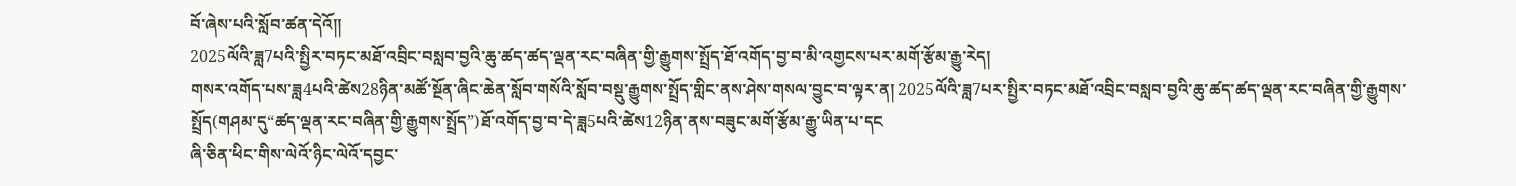བོ་ཞེས་པའི་སློབ་ཚན་དེའོ༎
2025ལོའི་ཟླ7པའི་སྤྱིར་བཏང་མཐོ་འབྲིང་བསླབ་བྱའི་ཆུ་ཚད་ཚད་ལྡན་རང་བཞིན་གྱི་རྒྱུགས་སྤྲོད་ཐོ་འགོད་བྱ་བ་མི་འགྱངས་པར་མགོ་རྩོམ་རྒྱུ་རེད།
གསར་འགོད་པས་ཟླ4པའི་ཚེས28ཉིན་མཚོ་སྔོན་ཞིང་ཆེན་སློབ་གསོའི་སློབ་བསྡུ་རྒྱུགས་སྤྲོད་གླིང་ནས་ཤེས་གསལ་བྱུང་བ་ལྟར་ན། 2025ལོའི་ཟླ7པར་སྤྱིར་བཏང་མཐོ་འབྲིང་བསླབ་བྱའི་ཆུ་ཚད་ཚད་ལྡན་རང་བཞིན་གྱི་རྒྱུགས་སྤྲོད(གཤམ་དུ“ཚད་ལྡན་རང་བཞིན་གྱི་རྒྱུགས་སྤྲོད”)ཐོ་འགོད་བྱ་བ་དེ་ཟླ5པའི་ཚེས12ཉིན་ནས་བཟུང་མགོ་རྩོམ་རྒྱུ་ཡིན་པ་དང
ཞི་ཅིན་ཕིང་གིས་ལེའོ་ཉིང་ལེའོ་དབྱང་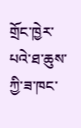གྲོང་ཁྱེར་པའེ་ཐ་ཆུས་ཀྱི་ཟ་ཁང་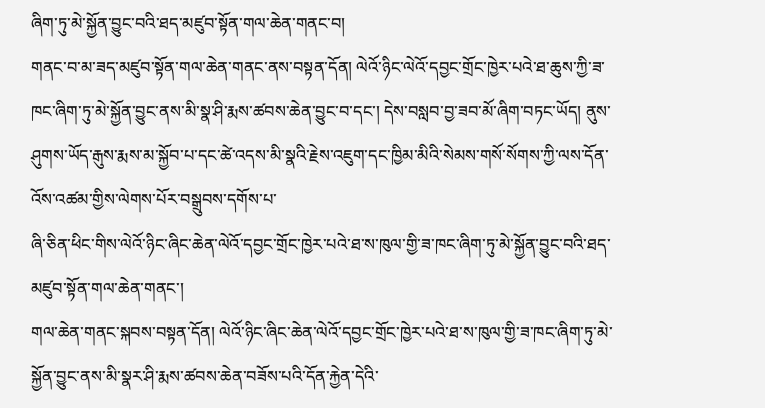ཞིག་ཏུ་མེ་སྐྱོན་བྱུང་བའི་ཐད་མཛུབ་སྟོན་གལ་ཆེན་གནང་བ།
གནང་བ་མ་ཟད་མཛུབ་སྟོན་གལ་ཆེན་གནང་ནས་བསྟན་དོན། ལེའོ་ཉིང་ལེའོ་དབྱང་གྲོང་ཁྱེར་པའེ་ཐ་ཆུས་ཀྱི་ཟ་ཁང་ཞིག་ཏུ་མེ་སྐྱོན་བྱུང་ནས་མི་སྣ་ཤི་རྨས་ཚབས་ཆེན་བྱུང་བ་དང་། དེས་བསླབ་བྱ་ཟབ་མོ་ཞིག་བཏང་ཡོད། ནུས་ཤུགས་ཡོད་རྒུས་རྨས་མ་སྐྱོབ་པ་དང་ཚེ་འདས་མི་སྣའི་རྗེས་འཇུག་དང་ཁྱིམ་མིའི་སེམས་གསོ་སོགས་ཀྱི་ལས་དོན་འོས་འཚམ་གྱིས་ལེགས་པོར་བསྒྲུབས་དགོས་པ་
ཞི་ཅིན་ཕིང་གིས་ལེའོ་ཉིང་ཞིང་ཆེན་ལེའོ་དབྱང་གྲོང་ཁྱེར་པའེ་ཐ་ས་ཁུལ་གྱི་ཟ་ཁང་ཞིག་ཏུ་མེ་སྐྱོན་བྱུང་བའི་ཐད་མཛུབ་སྟོན་གལ་ཆེན་གནང་།
གལ་ཆེན་གནང་སྐབས་བསྟན་དོན། ལེའོ་ཉིང་ཞིང་ཆེན་ལེའོ་དབྱང་གྲོང་ཁྱེར་པའེ་ཐ་ས་ཁུལ་གྱི་ཟ་ཁང་ཞིག་ཏུ་མེ་སྐྱོན་བྱུང་ནས་མི་སྣར་ཤི་རྨས་ཚབས་ཆེན་བཟོས་པའི་དོན་རྐྱེན་དེའི་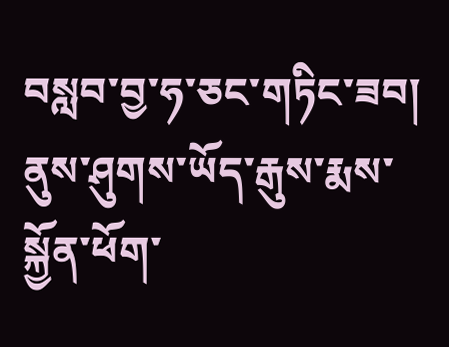བསླབ་བྱ་ཧ་ཅང་གཏིང་ཟབ། ནུས་ཤུགས་ཡོད་རྒུས་རྨས་སྐྱོན་ཕོག་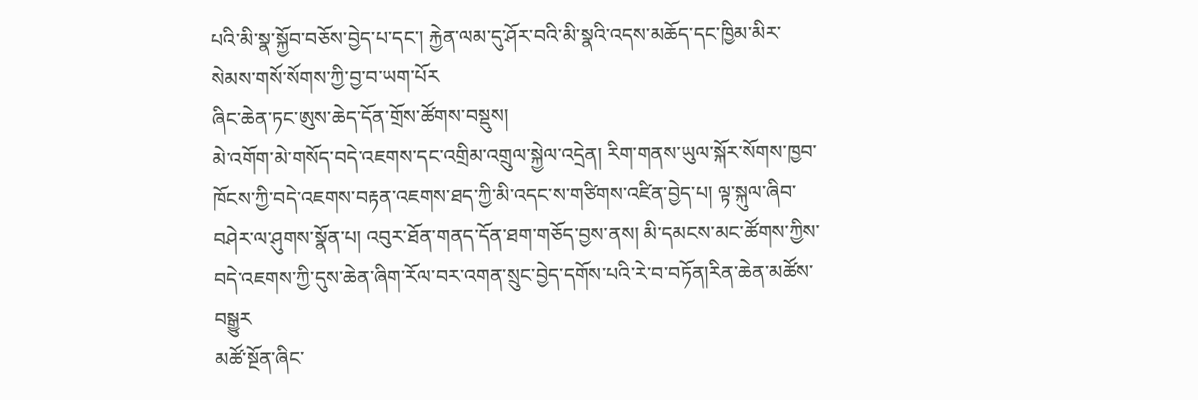པའི་མི་སྣ་སྐྱོབ་བཅོས་བྱེད་པ་དང་། རྐྱེན་ལམ་དུ་ཤོར་བའི་མི་སྣའི་འདས་མཆོད་དང་ཁྱིམ་མིར་སེམས་གསོ་སོགས་ཀྱི་བྱ་བ་ཡག་པོར
ཞིང་ཆེན་ཏང་ཨུས་ཆེད་དོན་གྲོས་ཚོགས་བསྡུས།
མེ་འགོག་མེ་གསོད་བདེ་འཇགས་དང་འགྲིམ་འགྲུལ་སྐྱེལ་འདྲེན། རིག་གནས་ཡུལ་སྐོར་སོགས་ཁྱབ་ཁོངས་ཀྱི་བདེ་འཇགས་བརྟན་འཇགས་ཐད་ཀྱི་མི་འདང་ས་གཙིགས་འཛིན་བྱེད་པ། ལྟ་སྐུལ་ཞིབ་བཤེར་ལ་ཤུགས་སྣོན་པ། འབུར་ཐོན་གནད་དོན་ཐག་གཅོད་བྱས་ནས། མི་དམངས་མང་ཚོགས་ཀྱིས་བདེ་འཇགས་ཀྱི་དུས་ཆེན་ཞིག་རོལ་བར་འགན་སྲུང་བྱེད་དགོས་པའི་རེ་བ་བཏོན།རིན་ཆེན་མཚོས་བསྒྱུར
མཚོ་སྔོན་ཞིང་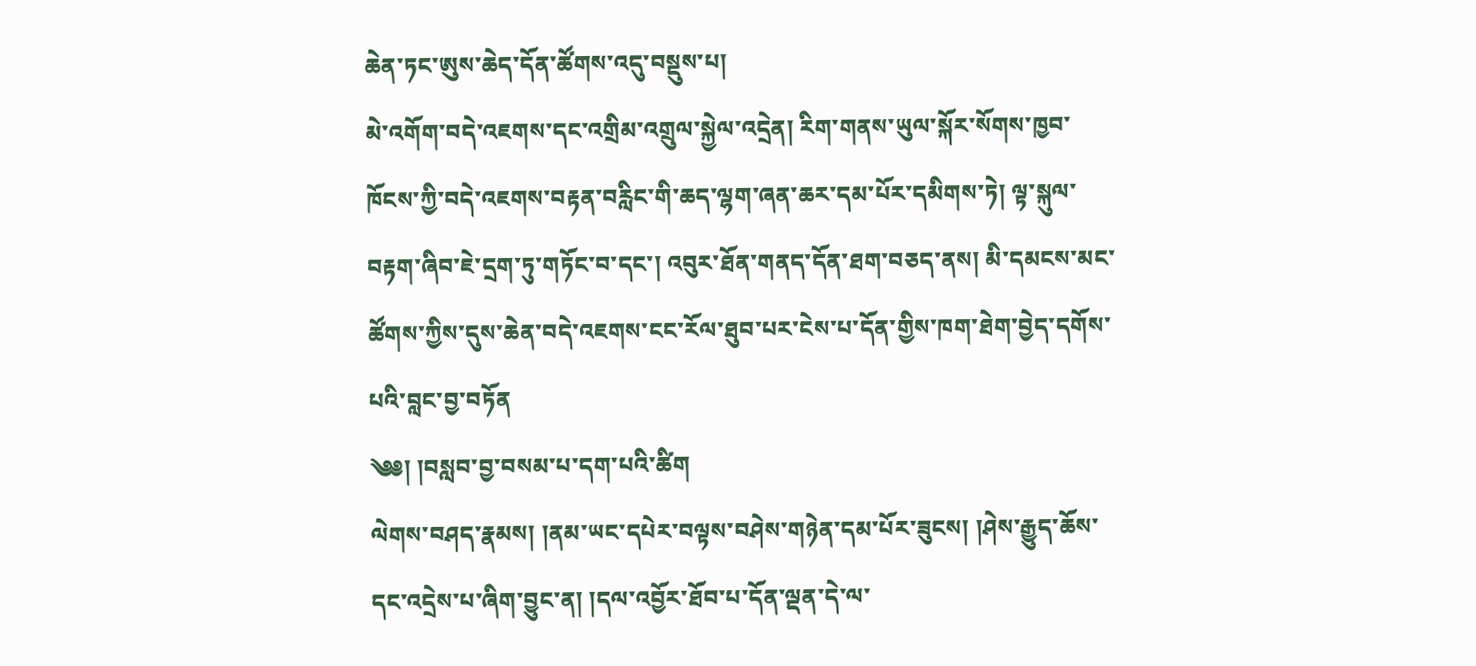ཆེན་ཏང་ཨུས་ཆེད་དོན་ཚོགས་འདུ་བསྡུས་པ།
མེ་འགོག་བདེ་འཇགས་དང་འགྲིམ་འགྲུལ་སྐྱེལ་འདྲེན། རིག་གནས་ཡུལ་སྐོར་སོགས་ཁྱབ་ཁོངས་ཀྱི་བདེ་འཇགས་བརྟན་བརླིང་གི་ཆད་ལྷག་ཞན་ཆར་དམ་པོར་དམིགས་ཏེ། ལྟ་སྐུལ་བརྟག་ཞིབ་ཇེ་དྲག་ཏུ་གཏོང་བ་དང་། འབུར་ཐོན་གནད་དོན་ཐག་བཅད་ནས། མི་དམངས་མང་ཚོགས་ཀྱིས་དུས་ཆེན་བདེ་འཇགས་ངང་རོལ་ཐུབ་པར་ངེས་པ་དོན་གྱིས་ཁག་ཐེག་བྱེད་དགོས་པའི་བླང་བྱ་བཏོན
༄༅། །བསླབ་བྱ་བསམ་པ་དག་པའི་ཚིག
ལེགས་བཤད་རྣམས། །ནམ་ཡང་དཔེར་བལྟས་བཤེས་གཉེན་དམ་པོར་ཟུངས། །ཤེས་རྒྱུད་ཆོས་དང་འདྲེས་པ་ཞིག་བྱུང་ན། །དལ་འབྱོར་ཐོབ་པ་དོན་ལྡན་དེ་ལ་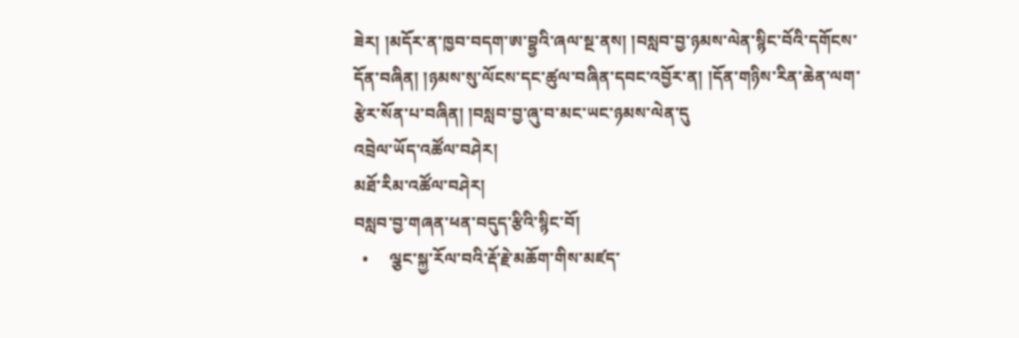ཟེར། །མདོར་ན་ཁྱབ་བདག་ཨ་བྷྱའི་ཞལ་སྔ་ནས། །བསླབ་བྱ་ཉམས་ལེན་སྙིང་བོའི་དགོངས་དོན་བཞིན། །ཉམས་སུ་ལོངས་དང་ཚུལ་བཞིན་དབང་འབྱོར་ན། །དོན་གཉིས་རིན་ཆེན་ལག་རྩེར་སོན་པ་བཞིན། །བསླབ་བྱ་ཞུ་བ་མང་ཡང་ཉམས་ལེན་དུ
འབྲེལ་ཡོད་འཚོལ་བཤེར།
མཐོ་རིམ་འཚོལ་བཤེར།
བསླབ་བྱ་གཞན་ཕན་བདུད་རྩིའི་སྙིང་བོ།
  •     ལྕང་སྐྱ་རོལ་བའི་རྡོ་རྗེ་མཆོག་གིས་མཛད་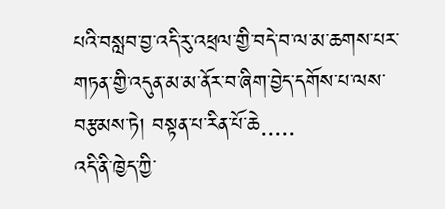པའི་བསླབ་བྱ་འདི་རུ་འཕྲལ་གྱི་བདེ་བ་ལ་མ་ཆགས་པར་གཏན་གྱི་འདུན་མ་མ་ནོར་བ་ཞིག་བྱེད་དགོས་པ་ལས་བརྩམས་ཏེ། བསྟན་པ་རིན་པོ་ཆེ.....
འདི་ནི་ཁྱེད་ཀྱི་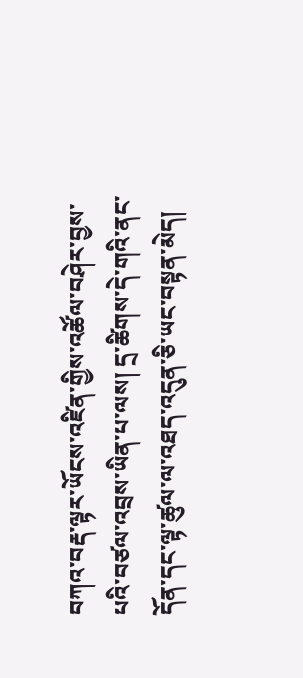བཀའ་བརྡ་ལྟར་ཡོངས་འཛིན་གྱིས་འཚོལ་བཤེར་བྱས་པའི་བཙལ་འབྲས་ཡིན་པ་ལས། དྲ་ཚིགས་དེ་གའི་ནང་དོན་དང་ལྟ་ཚུལ་ལ་འཐད་འདུན་ཅི་ཡང་བསྟན་མེད།